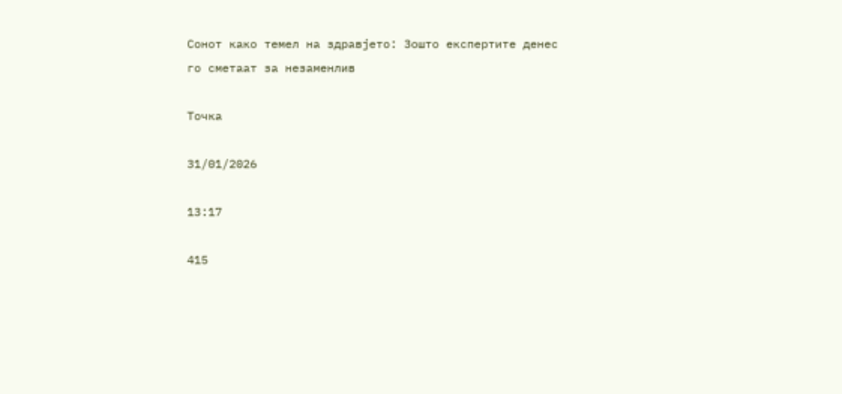Сонот како темел на здравјето: Зошто експертите денес го сметаат за незаменлив

Точка

31/01/2026

13:17

415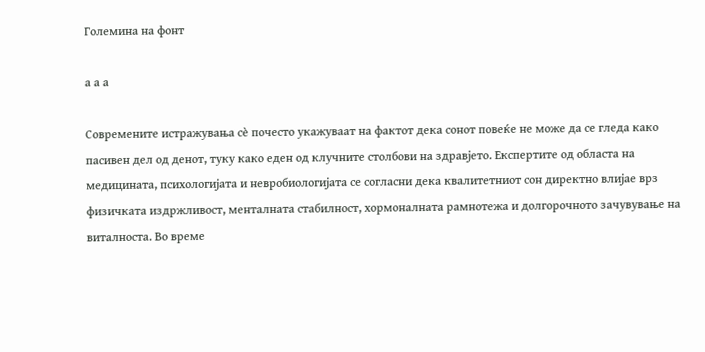Големина на фонт

а а а

Современите истражувања сè почесто укажуваат на фактот дека сонот повеќе не може да се гледа како пасивен дел од денот, туку како еден од клучните столбови на здравјето. Експертите од областа на медицината, психологијата и невробиологијата се согласни дека квалитетниот сон директно влијае врз физичката издржливост, менталната стабилност, хормоналната рамнотежа и долгорочното зачувување на виталноста. Во време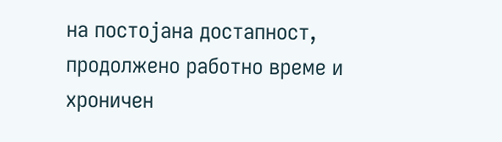на постојана достапност, продолжено работно време и хроничен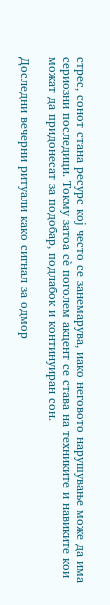стрес, сонот стана ресурс кој често се занемарува, иако неговото нарушување може да има сериозни последици. Токму затоа сè поголем акцент се става на техниките и навиките кои можат да придонесат за подобар, подлабок и континуиран сон.

Доследни вечерни ритуали како сигнал за одмор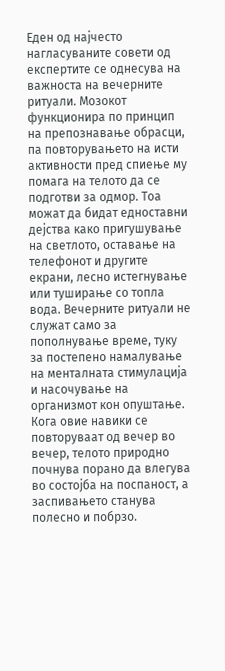Еден од најчесто нагласуваните совети од експертите се однесува на важноста на вечерните ритуали. Мозокот функционира по принцип на препознавање обрасци, па повторувањето на исти активности пред спиење му помага на телото да се подготви за одмор. Тоа можат да бидат едноставни дејства како пригушување на светлото, оставање на телефонот и другите екрани, лесно истегнување или туширање со топла вода. Вечерните ритуали не служат само за пополнување време, туку за постепено намалување на менталната стимулација и насочување на организмот кон опуштање. Кога овие навики се повторуваат од вечер во вечер, телото природно почнува порано да влегува во состојба на поспаност, а заспивањето станува полесно и побрзо.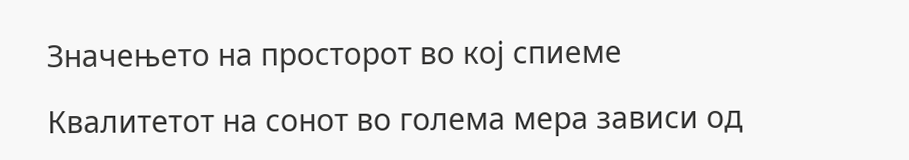Значењето на просторот во кој спиеме

Квалитетот на сонот во голема мера зависи од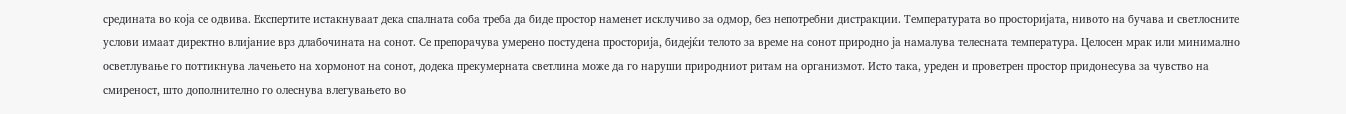средината во која се одвива. Експертите истакнуваат дека спалната соба треба да биде простор наменет исклучиво за одмор, без непотребни дистракции. Температурата во просторијата, нивото на бучава и светлосните услови имаат директно влијание врз длабочината на сонот. Се препорачува умерено постудена просторија, бидејќи телото за време на сонот природно ја намалува телесната температура. Целосен мрак или минимално осветлување го поттикнува лачењето на хормонот на сонот, додека прекумерната светлина може да го наруши природниот ритам на организмот. Исто така, уреден и проветрен простор придонесува за чувство на смиреност, што дополнително го олеснува влегувањето во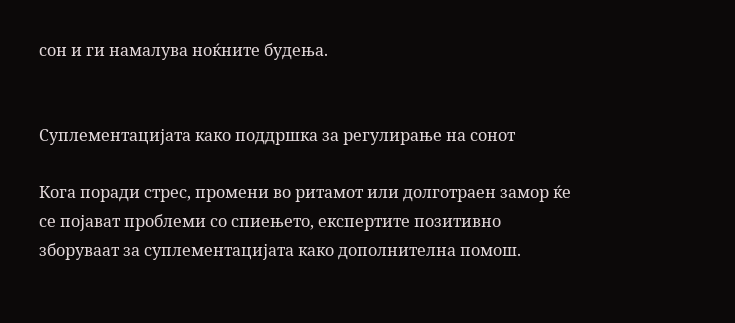сон и ги намалува ноќните будења.


Суплементацијата како поддршка за регулирање на сонот

Кога поради стрес, промени во ритамот или долготраен замор ќе се појават проблеми со спиењето, експертите позитивно зборуваат за суплементацијата како дополнителна помош.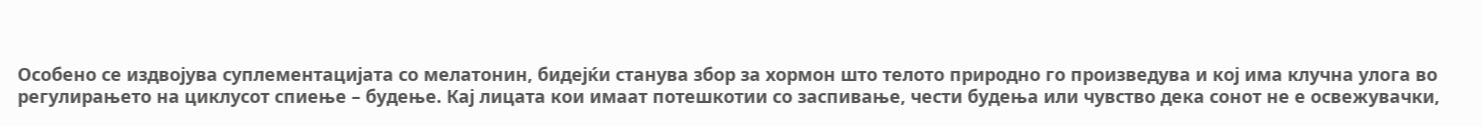Особено се издвојува суплементацијата со мелатонин, бидејќи станува збор за хормон што телото природно го произведува и кој има клучна улога во регулирањето на циклусот спиење – будење. Кај лицата кои имаат потешкотии со заспивање, чести будења или чувство дека сонот не е освежувачки,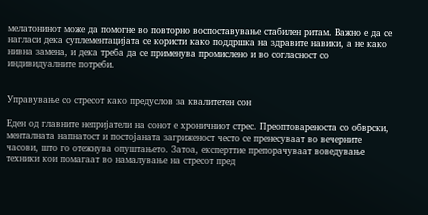мелатонинот може да помогне во повторно воспоставување стабилен ритам. Важно е да се нагласи дека суплементацијата се користи како поддршка на здравите навики, а не како нивна замена, и дека треба да се применува промислено и во согласност со индивидуалните потреби.


Управување со стресот како предуслов за квалитетен сон

Еден од главните непријатели на сонот е хроничниот стрес. Преоптовареноста со обврски, менталната напнатост и постојаната загриженост често се пренесуваат во вечерните часови, што го отежнува опуштањето. Затоа, експерттие препорачуваат воведување техники кои помагаат во намалување на стресот пред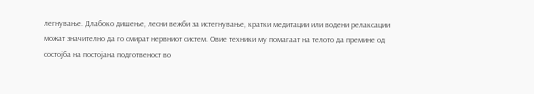легнување. Длабоко дишење, лесни вежби за истегнување, кратки медитации или водени релаксации можат значително да го смират нервниот систем. Овие техники му помагаат на телото да премине од состојба на постојана подготвеност во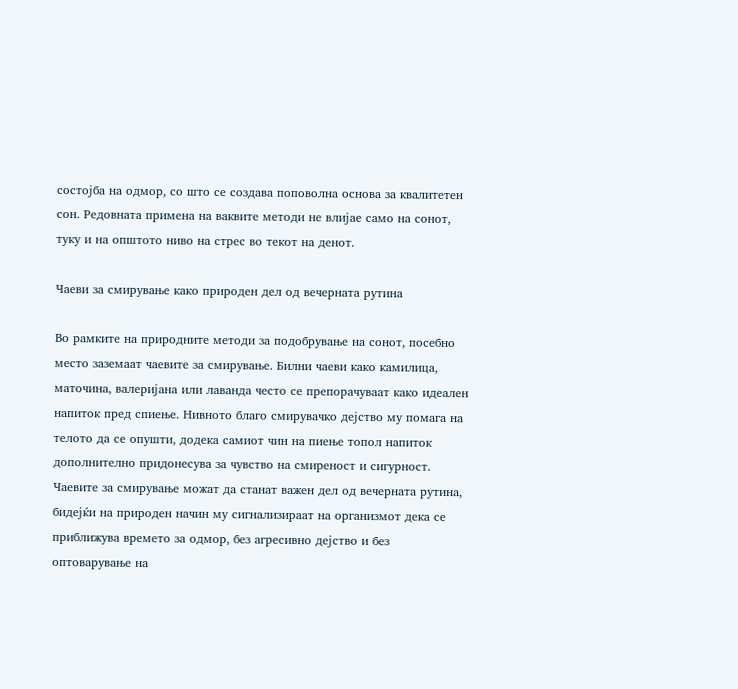состојба на одмор, со што се создава поповолна основа за квалитетен сон. Редовната примена на ваквите методи не влијае само на сонот, туку и на општото ниво на стрес во текот на денот.

Чаеви за смирување како природен дел од вечерната рутина

Во рамките на природните методи за подобрување на сонот, посебно место заземаат чаевите за смирување. Билни чаеви како камилица, маточина, валеријана или лаванда често се препорачуваат како идеален напиток пред спиење. Нивното благо смирувачко дејство му помага на телото да се опушти, додека самиот чин на пиење топол напиток дополнително придонесува за чувство на смиреност и сигурност. Чаевите за смирување можат да станат важен дел од вечерната рутина, бидејќи на природен начин му сигнализираат на организмот дека се приближува времето за одмор, без агресивно дејство и без оптоварување на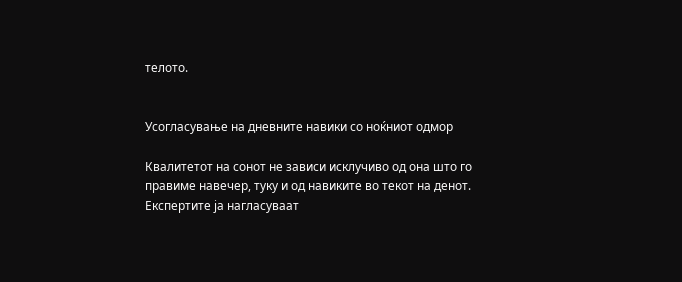телото.


Усогласување на дневните навики со ноќниот одмор

Квалитетот на сонот не зависи исклучиво од она што го правиме навечер, туку и од навиките во текот на денот. Експертите ја нагласуваат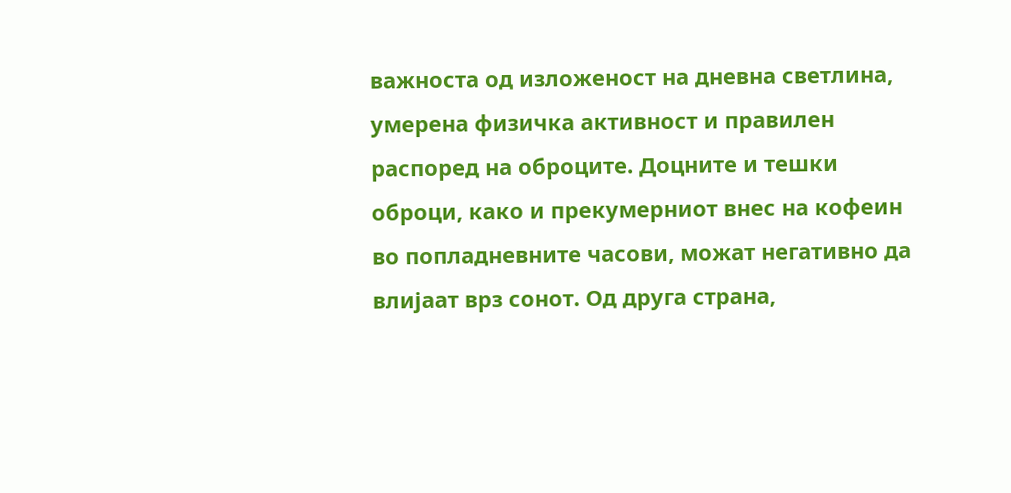важноста од изложеност на дневна светлина, умерена физичка активност и правилен распоред на оброците. Доцните и тешки оброци, како и прекумерниот внес на кофеин во попладневните часови, можат негативно да влијаат врз сонот. Од друга страна,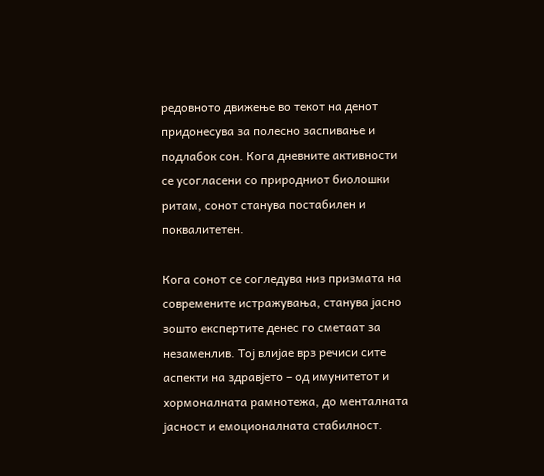редовното движење во текот на денот придонесува за полесно заспивање и подлабок сон. Кога дневните активности се усогласени со природниот биолошки ритам, сонот станува постабилен и поквалитетен.

Кога сонот се согледува низ призмата на современите истражувања, станува јасно зошто експертите денес го сметаат за незаменлив. Тој влијае врз речиси сите аспекти на здравјето – од имунитетот и хормоналната рамнотежа, до менталната јасност и емоционалната стабилност.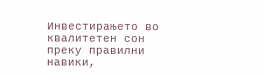Инвестирањето во квалитетен сон преку правилни навики,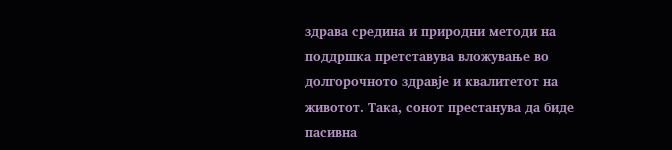здрава средина и природни методи на поддршка претставува вложување во долгорочното здравје и квалитетот на животот. Така, сонот престанува да биде пасивна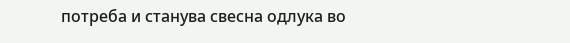потреба и станува свесна одлука во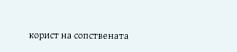корист на сопствената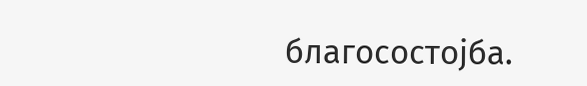благосостојба.